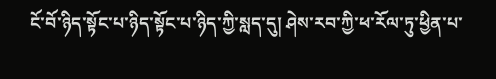ངོ་བོ་ཉིད་སྟོང་པ་ཉིད་སྟོང་པ་ཉིད་ཀྱི་སླད་དུ། ཤེས་རབ་ཀྱི་ཕ་རོལ་ཏུ་ཕྱིན་པ་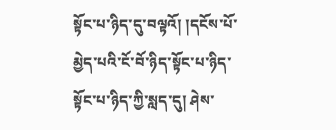སྟོང་པ་ཉིད་དུ་བལྟའོ། །དངོས་པོ་མྱེད་པའི་ངོ་བོ་ཉིད་སྟོང་པ་ཉིད་སྟོང་པ་ཉིད་ཀྱི་སླད་དུ། ཤེས་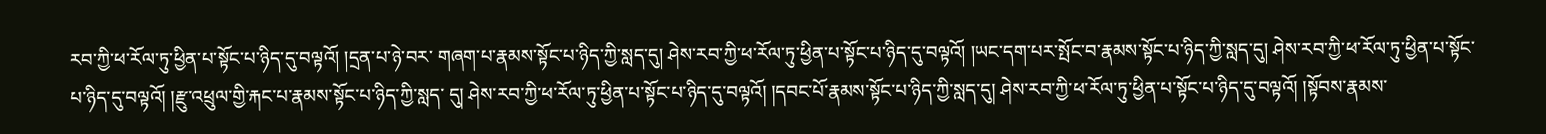རབ་ཀྱི་ཕ་རོལ་ཏུ་ཕྱིན་པ་སྟོང་པ་ཉིད་དུ་བལྟའོ། །དྲན་པ་ཉེ་བར་ གཞག་པ་རྣམས་སྟོང་པ་ཉིད་ཀྱི་སླད་དུ། ཤེས་རབ་ཀྱི་ཕ་རོལ་ཏུ་ཕྱིན་པ་སྟོང་པ་ཉིད་དུ་བལྟའོ། །ཡང་དག་པར་སྤོང་བ་རྣམས་སྟོང་པ་ཉིད་ཀྱི་སླད་དུ། ཤེས་རབ་ཀྱི་ཕ་རོལ་ཏུ་ཕྱིན་པ་སྟོང་པ་ཉིད་དུ་བལྟའོ། །རྫུ་འཕྲུལ་གྱི་རྐང་པ་རྣམས་སྟོང་པ་ཉིད་ཀྱི་སླད་ དུ། ཤེས་རབ་ཀྱི་ཕ་རོལ་ཏུ་ཕྱིན་པ་སྟོང་པ་ཉིད་དུ་བལྟའོ། །དབང་པོ་རྣམས་སྟོང་པ་ཉིད་ཀྱི་སླད་དུ། ཤེས་རབ་ཀྱི་ཕ་རོལ་ཏུ་ཕྱིན་པ་སྟོང་པ་ཉིད་དུ་བལྟའོ། །སྟོབས་རྣམས་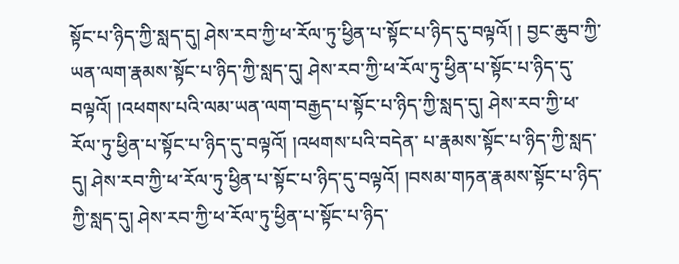སྟོང་པ་ཉིད་ཀྱི་སླད་དུ། ཤེས་རབ་ཀྱི་ཕ་རོལ་ཏུ་ཕྱིན་པ་སྟོང་པ་ཉིད་དུ་བལྟའོ། ། བྱང་ཆུབ་ཀྱི་ཡན་ལག་རྣམས་སྟོང་པ་ཉིད་ཀྱི་སླད་དུ། ཤེས་རབ་ཀྱི་ཕ་རོལ་ཏུ་ཕྱིན་པ་སྟོང་པ་ཉིད་དུ་བལྟའོ། །འཕགས་པའི་ལམ་ཡན་ལག་བརྒྱད་པ་སྟོང་པ་ཉིད་ཀྱི་སླད་དུ། ཤེས་རབ་ཀྱི་ཕ་རོལ་ཏུ་ཕྱིན་པ་སྟོང་པ་ཉིད་དུ་བལྟའོ། །འཕགས་པའི་བདེན་ པ་རྣམས་སྟོང་པ་ཉིད་ཀྱི་སླད་དུ། ཤེས་རབ་ཀྱི་ཕ་རོལ་ཏུ་ཕྱིན་པ་སྟོང་པ་ཉིད་དུ་བལྟའོ། །བསམ་གཏན་རྣམས་སྟོང་པ་ཉིད་ཀྱི་སླད་དུ། ཤེས་རབ་ཀྱི་ཕ་རོལ་ཏུ་ཕྱིན་པ་སྟོང་པ་ཉིད་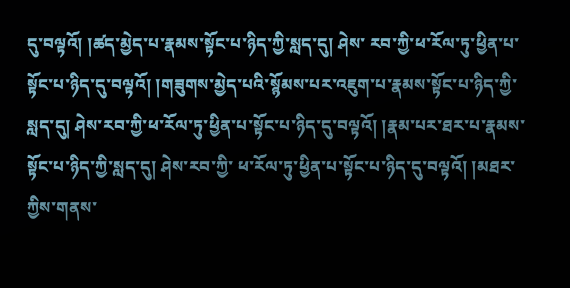དུ་བལྟའོ། །ཚད་མྱེད་པ་རྣམས་སྟོང་པ་ཉིད་ཀྱི་སླད་དུ། ཤེས་ རབ་ཀྱི་ཕ་རོལ་ཏུ་ཕྱིན་པ་སྟོང་པ་ཉིད་དུ་བལྟའོ། །གཟུགས་མྱེད་པའི་སྙོམས་པར་འཇུག་པ་རྣམས་སྟོང་པ་ཉིད་ཀྱི་སླད་དུ། ཤེས་རབ་ཀྱི་ཕ་རོལ་ཏུ་ཕྱིན་པ་སྟོང་པ་ཉིད་དུ་བལྟའོ། །རྣམ་པར་ཐར་པ་རྣམས་སྟོང་པ་ཉིད་ཀྱི་སླད་དུ། ཤེས་རབ་ཀྱི་ ཕ་རོལ་ཏུ་ཕྱིན་པ་སྟོང་པ་ཉིད་དུ་བལྟའོ། །མཐར་ཀྱིས་གནས་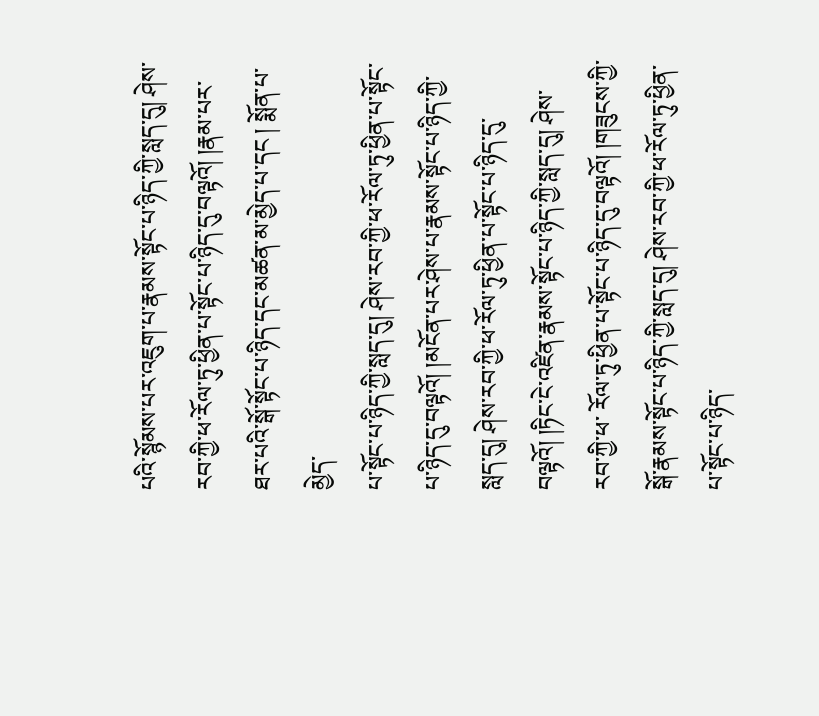པའི་སྙོམས་པར་འཇུག་པ་རྣམས་སྟོང་པ་ཉིད་ཀྱི་སླད་དུ། ཤེས་རབ་ཀྱི་ཕ་རོལ་ཏུ་ཕྱིན་པ་སྟོང་པ་ཉིད་དུ་བལྟའོ། །རྣམ་པར་ཐར་པའི་སྒོ་སྟོང་པ་ཉིད་དང་མཚན་མ་མྱེད་པ་དང ། སྨོན་པ་མྱེད་
པ་སྟོང་པ་ཉིད་ཀྱི་སླད་དུ། ཤེས་རབ་ཀྱི་ཕ་རོལ་ཏུ་ཕྱིན་པ་སྟོང་པ་ཉིད་དུ་བལྟའོ། །མངོན་པར་ཤེས་པ་རྣམས་སྟོང་པ་ཉིད་ཀྱི་སླད་དུ། ཤེས་རབ་ཀྱི་ཕ་རོལ་ཏུ་ཕྱིན་པ་སྟོང་པ་ཉིད་དུ་བལྟའོ། །ཏིང་ངེ་འཛིན་རྣམས་སྟོང་པ་ཉིད་ཀྱི་སླད་དུ། ཤེས་རབ་ཀྱི་ཕ་ རོལ་ཏུ་ཕྱིན་པ་སྟོང་པ་ཉིད་དུ་བལྟའོ། །གཟུངས་ཀྱི་སྒོ་རྣམས་སྟོང་པ་ཉིད་ཀྱི་སླད་དུ། ཤེས་རབ་ཀྱི་ཕ་རོལ་ཏུ་ཕྱིན་པ་སྟོང་པ་ཉིད་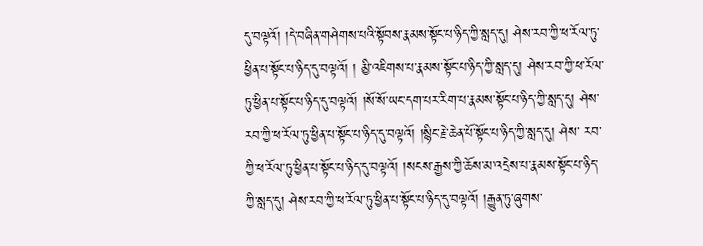དུ་བལྟའོ། །དེ་བཞིན་གཤེགས་པའི་སྟོབས་རྣམས་སྟོང་པ་ཉིད་ཀྱི་སླད་དུ། ཤེས་རབ་ཀྱི་ཕ་རོལ་ཏུ་ཕྱིན་པ་སྟོང་པ་ཉིད་དུ་བལྟའོ། ། མྱི་འཇིགས་པ་རྣམས་སྟོང་པ་ཉིད་ཀྱི་སླད་དུ། ཤེས་རབ་ཀྱི་ཕ་རོལ་ཏུ་ཕྱིན་པ་སྟོང་པ་ཉིད་དུ་བལྟའོ། །སོ་སོ་ཡང་དག་པར་རིག་པ་རྣམས་སྟོང་པ་ཉིད་ཀྱི་སླད་དུ། ཤེས་རབ་ཀྱི་ཕ་རོལ་ཏུ་ཕྱིན་པ་སྟོང་པ་ཉིད་དུ་བལྟའོ། །སྙིང་རྗེ་ཆེན་པོ་སྟོང་པ་ཉིད་ཀྱི་སླད་དུ། ཤེས་ རབ་ཀྱི་ཕ་རོལ་ཏུ་ཕྱིན་པ་སྟོང་པ་ཉིད་དུ་བལྟའོ། །སངས་རྒྱས་ཀྱི་ཆོས་མ་འདྲེས་པ་རྣམས་སྟོང་པ་ཉིད་ཀྱི་སླད་དུ། ཤེས་རབ་ཀྱི་ཕ་རོལ་ཏུ་ཕྱིན་པ་སྟོང་པ་ཉིད་དུ་བལྟའོ། །རྒྱུན་ཏུ་ཞུགས་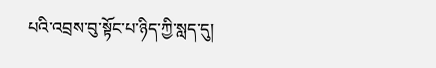པའི་འབྲས་བུ་སྟོང་པ་ཉིད་ཀྱི་སླད་དུ།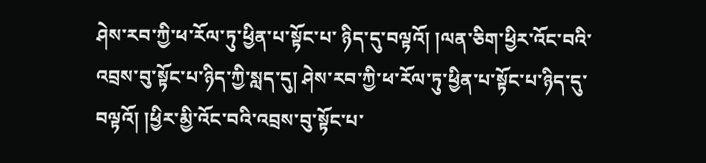ཤེས་རབ་ཀྱི་ཕ་རོལ་ཏུ་ཕྱིན་པ་སྟོང་པ་ ཉིད་དུ་བལྟའོ། །ལན་ཅིག་ཕྱིར་འོང་བའི་འབྲས་བུ་སྟོང་པ་ཉིད་ཀྱི་སླད་དུ། ཤེས་རབ་ཀྱི་ཕ་རོལ་ཏུ་ཕྱིན་པ་སྟོང་པ་ཉིད་དུ་བལྟའོ། །ཕྱིར་མྱི་འོང་བའི་འབྲས་བུ་སྟོང་པ་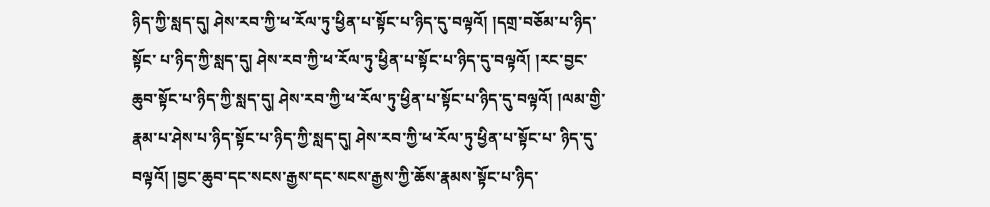ཉིད་ཀྱི་སླད་དུ། ཤེས་རབ་ཀྱི་ཕ་རོལ་ཏུ་ཕྱིན་པ་སྟོང་པ་ཉིད་དུ་བལྟའོ། །དགྲ་བཅོམ་པ་ཉིད་སྟོང་ པ་ཉིད་ཀྱི་སླད་དུ། ཤེས་རབ་ཀྱི་ཕ་རོལ་ཏུ་ཕྱིན་པ་སྟོང་པ་ཉིད་དུ་བལྟའོ། །རང་བྱང་ཆུབ་སྟོང་པ་ཉིད་ཀྱི་སླད་དུ། ཤེས་རབ་ཀྱི་ཕ་རོལ་ཏུ་ཕྱིན་པ་སྟོང་པ་ཉིད་དུ་བལྟའོ། །ལམ་གྱི་རྣམ་པ་ཤེས་པ་ཉིད་སྟོང་པ་ཉིད་ཀྱི་སླད་དུ། ཤེས་རབ་ཀྱི་ཕ་རོལ་ཏུ་ཕྱིན་པ་སྟོང་པ་ ཉིད་དུ་བལྟའོ། །བྱང་ཆུབ་དང་སངས་རྒྱས་དང་སངས་རྒྱས་ཀྱི་ཆོས་རྣམས་སྟོང་པ་ཉིད་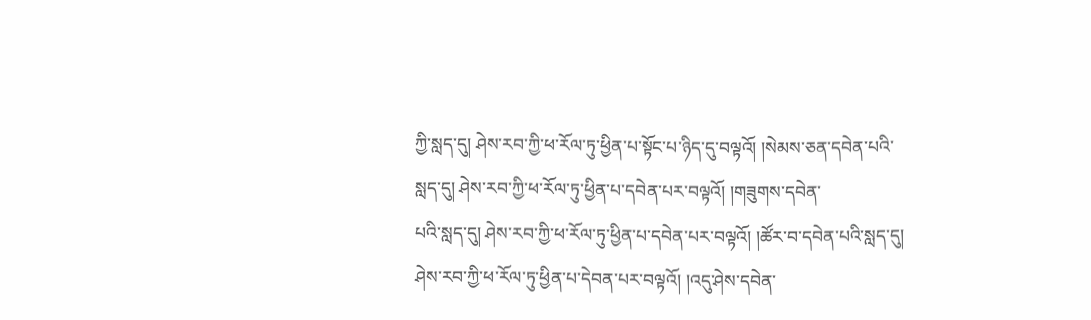ཀྱི་སླད་དུ། ཤེས་རབ་ཀྱི་ཕ་རོལ་ཏུ་ཕྱིན་པ་སྟོང་པ་ཉིད་དུ་བལྟའོ། །སེམས་ཅན་དབེན་པའི་སླད་དུ། ཤེས་རབ་ཀྱི་ཕ་རོལ་ཏུ་ཕྱིན་པ་དབེན་པར་བལྟའོ། །གཟུགས་དབེན་
པའི་སླད་དུ། ཤེས་རབ་ཀྱི་ཕ་རོལ་ཏུ་ཕྱིན་པ་དབེན་པར་བལྟའོ། །ཚོར་བ་དབེན་པའི་སླད་དུ། ཤེས་རབ་ཀྱི་ཕ་རོལ་ཏུ་ཕྱིན་པ་དེབན་པར་བལྟའོ། །འདུ་ཤེས་དབེན་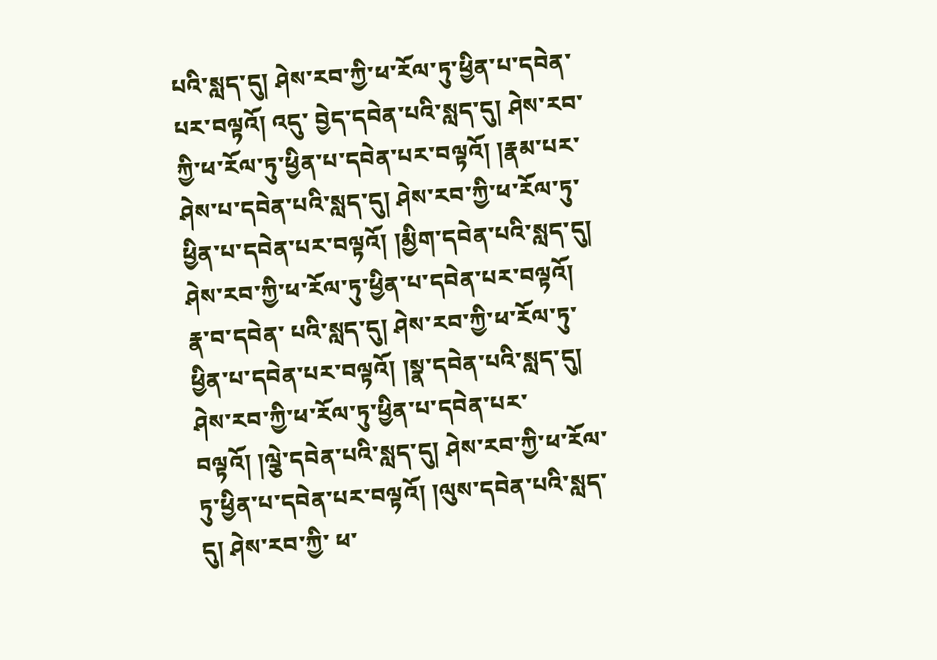པའི་སླད་དུ། ཤེས་རབ་ཀྱི་ཕ་རོལ་ཏུ་ཕྱིན་པ་དབེན་པར་བལྟའོ། འདུ་ བྱེད་དབེན་པའི་སླད་དུ། ཤེས་རབ་ཀྱི་ཕ་རོལ་ཏུ་ཕྱིན་པ་དབེན་པར་བལྟའོ། །རྣམ་པར་ཤེས་པ་དབེན་པའི་སླད་དུ། ཤེས་རབ་ཀྱི་ཕ་རོལ་ཏུ་ཕྱིན་པ་དབེན་པར་བལྟའོ། །མྱིག་དབེན་པའི་སླད་དུ། ཤེས་རབ་ཀྱི་ཕ་རོལ་ཏུ་ཕྱིན་པ་དབེན་པར་བལྟའོ། རྣ་བ་དབེན་ པའི་སླད་དུ། ཤེས་རབ་ཀྱི་ཕ་རོལ་ཏུ་ཕྱིན་པ་དབེན་པར་བལྟའོ། །སྣ་དབེན་པའི་སླད་དུ། ཤེས་རབ་ཀྱི་ཕ་རོལ་ཏུ་ཕྱིན་པ་དབེན་པར་བལྟའོ། །ལྕེ་དབེན་པའི་སླད་དུ། ཤེས་རབ་ཀྱི་ཕ་རོལ་ཏུ་ཕྱིན་པ་དབེན་པར་བལྟའོ། །ལུས་དབེན་པའི་སླད་དུ། ཤེས་རབ་ཀྱི་ ཕ་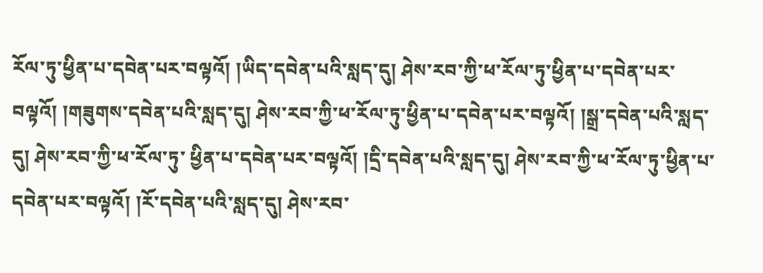རོལ་ཏུ་ཕྱིན་པ་དབེན་པར་བལྟའོ། །ཡིད་དབེན་པའི་སླད་དུ། ཤེས་རབ་ཀྱི་ཕ་རོལ་ཏུ་ཕྱིན་པ་དབེན་པར་བལྟའོ། །གཟུགས་དབེན་པའི་སླད་དུ། ཤེས་རབ་ཀྱི་ཕ་རོལ་ཏུ་ཕྱིན་པ་དབེན་པར་བལྟའོ། །སྒྲ་དབེན་པའི་སླད་དུ། ཤེས་རབ་ཀྱི་ཕ་རོལ་ཏུ་ ཕྱིན་པ་དབེན་པར་བལྟའོ། །དྲི་དབེན་པའི་སླད་དུ། ཤེས་རབ་ཀྱི་ཕ་རོལ་ཏུ་ཕྱིན་པ་དབེན་པར་བལྟའོ། །རོ་དབེན་པའི་སླད་དུ། ཤེས་རབ་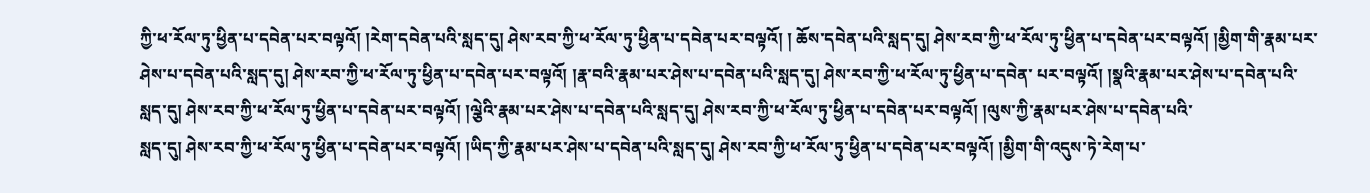ཀྱི་ཕ་རོལ་ཏུ་ཕྱིན་པ་དབེན་པར་བལྟའོ། །རེག་དབེན་པའི་སླད་དུ། ཤེས་རབ་ཀྱི་ཕ་རོལ་ཏུ་ཕྱིན་པ་དབེན་པར་བལྟའོ། ། ཆོས་དབེན་པའི་སླད་དུ། ཤེས་རབ་ཀྱི་ཕ་རོལ་ཏུ་ཕྱིན་པ་དབེན་པར་བལྟའོ། །མྱིག་གི་རྣམ་པར་ཤེས་པ་དབེན་པའི་སླད་དུ། ཤེས་རབ་ཀྱི་ཕ་རོལ་ཏུ་ཕྱིན་པ་དབེན་པར་བལྟའོ། །རྣ་བའི་རྣམ་པར་ཤེས་པ་དབེན་པའི་སླད་དུ། ཤེས་རབ་ཀྱི་ཕ་རོལ་ཏུ་ཕྱིན་པ་དབེན་ པར་བལྟའོ། །སྣའི་རྣམ་པར་ཤེས་པ་དབེན་པའི་སླད་དུ། ཤེས་རབ་ཀྱི་ཕ་རོལ་ཏུ་ཕྱིན་པ་དབེན་པར་བལྟའོ། །ལྕེའི་རྣམ་པར་ཤེས་པ་དབེན་པའི་སླད་དུ། ཤེས་རབ་ཀྱི་ཕ་རོལ་ཏུ་ཕྱིན་པ་དབེན་པར་བལྟའོ། །ལུས་ཀྱི་རྣམ་པར་ཤེས་པ་དབེན་པའི་
སླད་དུ། ཤེས་རབ་ཀྱི་ཕ་རོལ་ཏུ་ཕྱིན་པ་དབེན་པར་བལྟའོ། །ཡིད་ཀྱི་རྣམ་པར་ཤེས་པ་དབེན་པའི་སླད་དུ། ཤེས་རབ་ཀྱི་ཕ་རོལ་ཏུ་ཕྱིན་པ་དབེན་པར་བལྟའོ། །མྱིག་གི་འདུས་ཏེ་རེག་པ་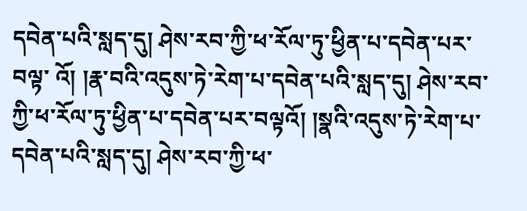དབེན་པའི་སླད་དུ། ཤེས་རབ་ཀྱི་ཕ་རོལ་ཏུ་ཕྱིན་པ་དབེན་པར་བལྟ་ འོ། །རྣ་བའི་འདུས་ཏེ་རེག་པ་དབེན་པའི་སླད་དུ། ཤེས་རབ་ཀྱི་ཕ་རོལ་ཏུ་ཕྱིན་པ་དབེན་པར་བལྟའོ། །སྣའི་འདུས་ཏེ་རེག་པ་དབེན་པའི་སླད་དུ། ཤེས་རབ་ཀྱི་ཕ་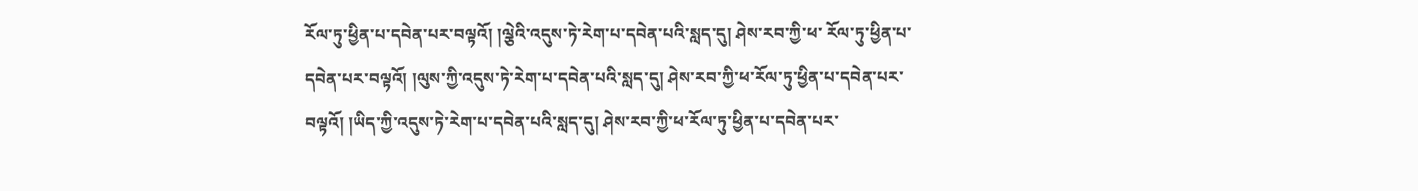རོལ་ཏུ་ཕྱིན་པ་དབེན་པར་བལྟའོ། །ལྕེའི་འདུས་ཏེ་རེག་པ་དབེན་པའི་སླད་དུ། ཤེས་རབ་ཀྱི་ཕ་ རོལ་ཏུ་ཕྱིན་པ་དབེན་པར་བལྟའོ། །ལུས་ཀྱི་འདུས་ཏེ་རེག་པ་དབེན་པའི་སླད་དུ། ཤེས་རབ་ཀྱི་ཕ་རོལ་ཏུ་ཕྱིན་པ་དབེན་པར་བལྟའོ། །ཡིད་ཀྱི་འདུས་ཏེ་རེག་པ་དབེན་པའི་སླད་དུ། ཤེས་རབ་ཀྱི་ཕ་རོལ་ཏུ་ཕྱིན་པ་དབེན་པར་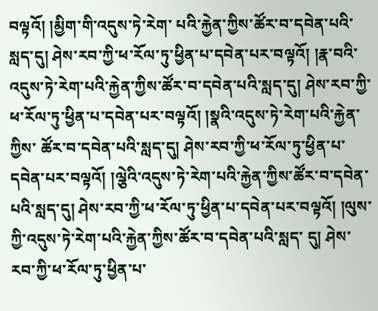བལྟའོ། །མྱིག་གི་འདུས་ཏེ་རེག་ པའི་རྐྱེན་ཀྱིས་ཚོར་བ་དབེན་པའི་སླད་དུ། ཤེས་རབ་ཀྱི་ཕ་རོལ་ཏུ་ཕྱིན་པ་དབེན་པར་བལྟའོ། །རྣ་བའི་འདུས་ཏེ་རེག་པའི་རྐྱེན་ཀྱིས་ཚོར་བ་དབེན་པའི་སླད་དུ། ཤེས་རབ་ཀྱི་ཕ་རོལ་ཏུ་ཕྱིན་པ་དབེན་པར་བལྟའོ། །སྣའི་འདུས་ཏེ་རེག་པའི་རྐྱེན་ཀྱིས་ ཚོར་བ་དབེན་པའི་སླད་དུ། ཤེས་རབ་ཀྱི་ཕ་རོལ་ཏུ་ཕྱིན་པ་དབེན་པར་བལྟའོ། །ལྕེའི་འདུས་ཏེ་རེག་པའི་རྐྱེན་ཀྱིས་ཚོར་བ་དབེན་པའི་སླད་དུ། ཤེས་རབ་ཀྱི་ཕ་རོལ་ཏུ་ཕྱིན་པ་དབེན་པར་བལྟའོ། །ལུས་ཀྱི་འདུས་ཏེ་རེག་པའི་རྐྱེན་ཀྱིས་ཚོར་བ་དབེན་པའི་སླད་ དུ། ཤེས་རབ་ཀྱི་ཕ་རོལ་ཏུ་ཕྱིན་པ་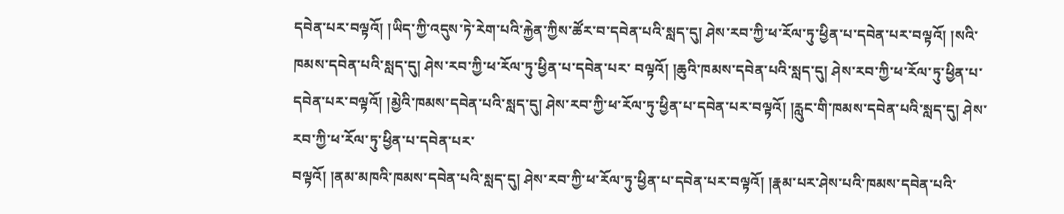དབེན་པར་བལྟའོ། །ཡིད་ཀྱི་འདུས་ཏེ་རེག་པའི་རྐྱེན་ཀྱིས་ཚོར་བ་དབེན་པའི་སླད་དུ། ཤེས་རབ་ཀྱི་ཕ་རོལ་ཏུ་ཕྱིན་པ་དབེན་པར་བལྟའོ། །སའི་ཁམས་དབེན་པའི་སླད་དུ། ཤེས་རབ་ཀྱི་ཕ་རོལ་ཏུ་ཕྱིན་པ་དབེན་པར་ བལྟའོ། །ཆུའི་ཁམས་དབེན་པའི་སླད་དུ། ཤེས་རབ་ཀྱི་ཕ་རོལ་ཏུ་ཕྱིན་པ་དབེན་པར་བལྟའོ། །མྱེའི་ཁམས་དབེན་པའི་སླད་དུ། ཤེས་རབ་ཀྱི་ཕ་རོལ་ཏུ་ཕྱིན་པ་དབེན་པར་བལྟའོ། །རླུང་གི་ཁམས་དབེན་པའི་སླད་དུ། ཤེས་རབ་ཀྱི་ཕ་རོལ་ཏུ་ཕྱིན་པ་དབེན་པར་
བལྟའོ། །ནམ་མཁའི་ཁམས་དབེན་པའི་སླད་དུ། ཤེས་རབ་ཀྱི་ཕ་རོལ་ཏུ་ཕྱིན་པ་དབེན་པར་བལྟའོ། །རྣམ་པར་ཤེས་པའི་ཁམས་དབེན་པའི་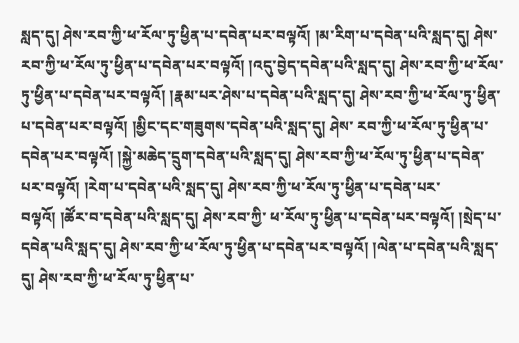སླད་དུ། ཤེས་རབ་ཀྱི་ཕ་རོལ་ཏུ་ཕྱིན་པ་དབེན་པར་བལྟའོ། །མ་རིག་པ་དབེན་པའི་སླད་དུ། ཤེས་ རབ་ཀྱི་ཕ་རོལ་ཏུ་ཕྱིན་པ་དབེན་པར་བལྟའོ། །འདུ་བྱེད་དབེན་པའི་སླད་དུ། ཤེས་རབ་ཀྱི་ཕ་རོལ་ཏུ་ཕྱིན་པ་དབེན་པར་བལྟའོ། །རྣམ་པར་ཤེས་པ་དབེན་པའི་སླད་དུ། ཤེས་རབ་ཀྱི་ཕ་རོལ་ཏུ་ཕྱིན་པ་དབེན་པར་བལྟའོ། །མྱིང་དང་གཟུགས་དབེན་པའི་སླད་དུ། ཤེས་ རབ་ཀྱི་ཕ་རོལ་ཏུ་ཕྱིན་པ་དབེན་པར་བལྟའོ། །སྐྱེ་མཆེད་དྲུག་དབེན་པའི་སླད་དུ། ཤེས་རབ་ཀྱི་ཕ་རོལ་ཏུ་ཕྱིན་པ་དབེན་པར་བལྟའོ། །རེག་པ་དབེན་པའི་སླད་དུ། ཤེས་རབ་ཀྱི་ཕ་རོལ་ཏུ་ཕྱིན་པ་དབེན་པར་བལྟའོ། །ཚོར་བ་དབེན་པའི་སླད་དུ། ཤེས་རབ་ཀྱི་ ཕ་རོལ་ཏུ་ཕྱིན་པ་དབེན་པར་བལྟའོ། །སྲེད་པ་དབེན་པའི་སླད་དུ། ཤེས་རབ་ཀྱི་ཕ་རོལ་ཏུ་ཕྱིན་པ་དབེན་པར་བལྟའོ། །ལེན་པ་དབེན་པའི་སླད་དུ། ཤེས་རབ་ཀྱི་ཕ་རོལ་ཏུ་ཕྱིན་པ་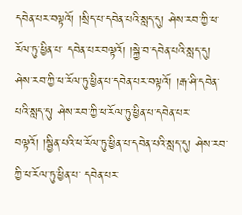དབེན་པར་བལྟའོ། །སྲིད་པ་དབེན་པའི་སླད་དུ། ཤེས་རབ་ཀྱི་ཕ་རོལ་ཏུ་ཕྱིན་པ་ དབེན་པར་བལྟའོ། །སྐྱེ་བ་དབེན་པའི་སླད་དུ། ཤེས་རབ་ཀྱི་ཕ་རོལ་ཏུ་ཕྱིན་པ་དབེན་པར་བལྟའོ། །རྒ་ཤི་དབེན་པའི་སླད་དུ། ཤེས་རབ་ཀྱི་ཕ་རོལ་ཏུ་ཕྱིན་པ་དབེན་པར་བལྟའོ། །སྦྱིན་པའི་ཕ་རོལ་ཏུ་ཕྱིན་པ་དབེན་པའི་སླད་དུ། ཤེས་རབ་ཀྱི་ཕ་རོལ་ཏུ་ཕྱིན་པ་ དབེན་པར་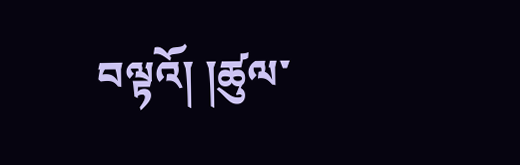བལྟའོ། །ཚུལ་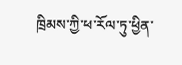ཁྲིམས་ཀྱི་ཕ་རོལ་ཏུ་ཕྱིན་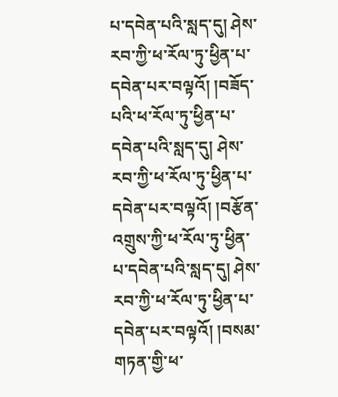པ་དབེན་པའི་སླད་དུ། ཤེས་རབ་ཀྱི་ཕ་རོལ་ཏུ་ཕྱིན་པ་དབེན་པར་བལྟའོ། །བཟོད་པའི་ཕ་རོལ་ཏུ་ཕྱིན་པ་དབེན་པའི་སླད་དུ། ཤེས་རབ་ཀྱི་ཕ་རོལ་ཏུ་ཕྱིན་པ་དབེན་པར་བལྟའོ། །བརྩོན་འགྲུས་ཀྱི་ཕ་རོལ་ཏུ་ཕྱིན་ པ་དབེན་པའི་སླད་དུ། ཤེས་རབ་ཀྱི་ཕ་རོལ་ཏུ་ཕྱིན་པ་དབེན་པར་བལྟའོ། །བསམ་གཏན་གྱི་ཕ་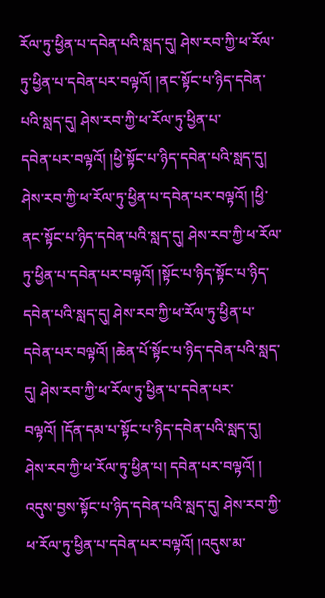རོལ་ཏུ་ཕྱིན་པ་དབེན་པའི་སླད་དུ། ཤེས་རབ་ཀྱི་ཕ་རོལ་ཏུ་ཕྱིན་པ་དབེན་པར་བལྟའོ། །ནང་སྟོང་པ་ཉིད་དབེན་པའི་སླད་དུ། ཤེས་རབ་ཀྱི་ཕ་རོལ་ཏུ་ཕྱིན་པ་
དབེན་པར་བལྟའོ། །ཕྱི་སྟོང་པ་ཉིད་དབེན་པའི་སླད་དུ། ཤེས་རབ་ཀྱི་ཕ་རོལ་ཏུ་ཕྱིན་པ་དབེན་པར་བལྟའོ། །ཕྱི་ནང་སྟོང་པ་ཉིད་དབེན་པའི་སླད་དུ། ཤེས་རབ་ཀྱི་ཕ་རོལ་ཏུ་ཕྱིན་པ་དབེན་པར་བལྟའོ། །སྟོང་པ་ཉིད་སྟོང་པ་ཉིད་དབེན་པའི་སླད་དུ། ཤེས་རབ་ཀྱི་ཕ་རོལ་ཏུ་ཕྱིན་པ་དབེན་པར་བལྟའོ། །ཆེན་པོ་སྟོང་པ་ཉིད་དབེན་པའི་སླད་དུ། ཤེས་རབ་ཀྱི་ཕ་རོལ་ཏུ་ཕྱིན་པ་དབེན་པར་བལྟའོ། །དོན་དམ་པ་སྟོང་པ་ཉིད་དབེན་པའི་སླད་དུ། ཤེས་རབ་ཀྱི་ཕ་རོལ་ཏུ་ཕྱིན་པ། དབེན་པར་བལྟའོ། ། འདུས་བྱས་སྟོང་པ་ཉིད་དབེན་པའི་སླད་དུ། ཤེས་རབ་ཀྱི་ཕ་རོལ་ཏུ་ཕྱིན་པ་དབེན་པར་བལྟའོ། །འདུས་མ་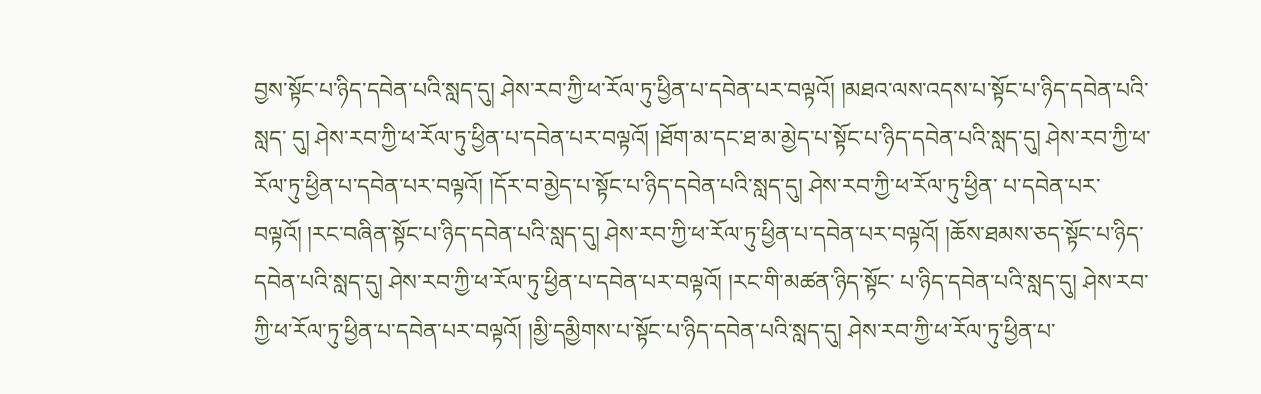བྱས་སྟོང་པ་ཉིད་དབེན་པའི་སླད་དུ། ཤེས་རབ་ཀྱི་ཕ་རོལ་ཏུ་ཕྱིན་པ་དབེན་པར་བལྟའོ། །མཐའ་ལས་འདས་པ་སྟོང་པ་ཉིད་དབེན་པའི་སླད་ དུ། ཤེས་རབ་ཀྱི་ཕ་རོལ་ཏུ་ཕྱིན་པ་དབེན་པར་བལྟའོ། །ཐོག་མ་དང་ཐ་མ་མྱེད་པ་སྟོང་པ་ཉིད་དབེན་པའི་སླད་དུ། ཤེས་རབ་ཀྱི་ཕ་རོལ་ཏུ་ཕྱིན་པ་དབེན་པར་བལྟའོ། །དོར་བ་མྱེད་པ་སྟོང་པ་ཉིད་དབེན་པའི་སླད་དུ། ཤེས་རབ་ཀྱི་ཕ་རོལ་ཏུ་ཕྱིན་ པ་དབེན་པར་བལྟའོ། །རང་བཞིན་སྟོང་པ་ཉིད་དབེན་པའི་སླད་དུ། ཤེས་རབ་ཀྱི་ཕ་རོལ་ཏུ་ཕྱིན་པ་དབེན་པར་བལྟའོ། །ཆོས་ཐམས་ཅད་སྟོང་པ་ཉིད་དབེན་པའི་སླད་དུ། ཤེས་རབ་ཀྱི་ཕ་རོལ་ཏུ་ཕྱིན་པ་དབེན་པར་བལྟའོ། །རང་གི་མཚན་ཉིད་སྟོང་ པ་ཉིད་དབེན་པའི་སླད་དུ། ཤེས་རབ་ཀྱི་ཕ་རོལ་ཏུ་ཕྱིན་པ་དབེན་པར་བལྟའོ། །མྱི་དམྱིགས་པ་སྟོང་པ་ཉིད་དབེན་པའི་སླད་དུ། ཤེས་རབ་ཀྱི་ཕ་རོལ་ཏུ་ཕྱིན་པ་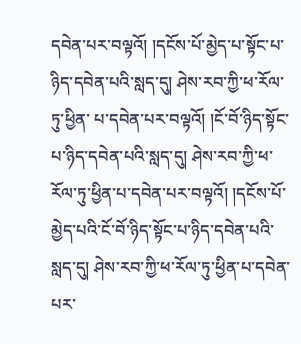དབེན་པར་བལྟའོ། །དངོས་པོ་མྱེད་པ་སྟོང་པ་ཉིད་དབེན་པའི་སླད་དུ། ཤེས་རབ་ཀྱི་ཕ་རོལ་ཏུ་ཕྱིན་ པ་དབེན་པར་བལྟའོ། །ངོ་བོ་ཉིད་སྟོང་པ་ཉིད་དབེན་པའི་སླད་དུ། ཤེས་རབ་ཀྱི་ཕ་རོལ་ཏུ་ཕྱིན་པ་དབེན་པར་བལྟའོ། །དངོས་པོ་མྱེད་པའི་ངོ་བོ་ཉིད་སྟོང་པ་ཉིད་དབེན་པའི་སླད་དུ། ཤེས་རབ་ཀྱི་ཕ་རོལ་ཏུ་ཕྱིན་པ་དབེན་པར་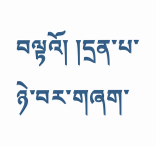བལྟའོ། །དྲན་པ་ཉེ་བར་གཞག་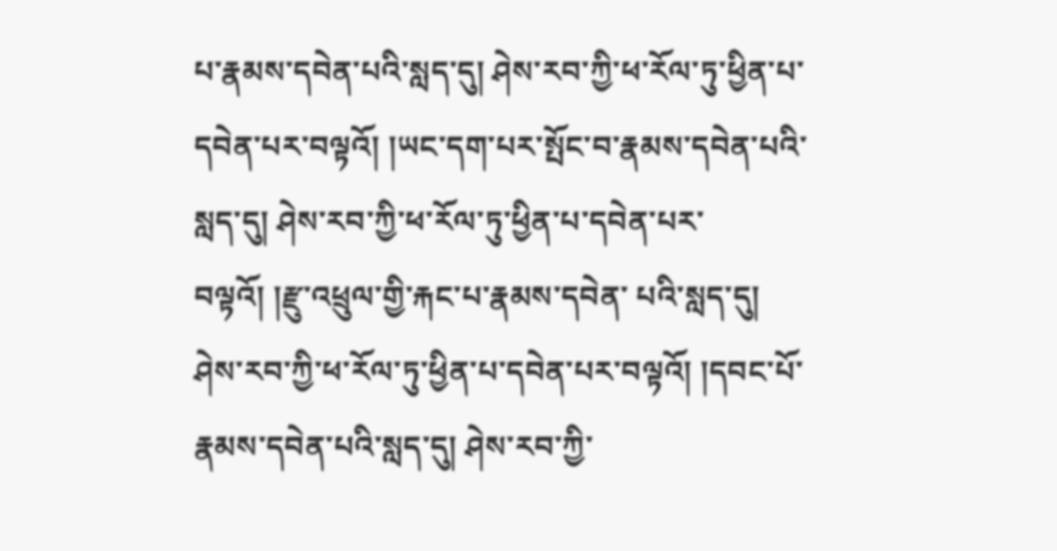པ་རྣམས་དབེན་པའི་སླད་དུ། ཤེས་རབ་ཀྱི་ཕ་རོལ་ཏུ་ཕྱིན་པ་དབེན་པར་བལྟའོ། །ཡང་དག་པར་སྤོང་བ་རྣམས་དབེན་པའི་སླད་དུ། ཤེས་རབ་ཀྱི་ཕ་རོལ་ཏུ་ཕྱིན་པ་དབེན་པར་བལྟའོ། །རྫུ་འཕྲུལ་གྱི་རྐང་པ་རྣམས་དབེན་ པའི་སླད་དུ། ཤེས་རབ་ཀྱི་ཕ་རོལ་ཏུ་ཕྱིན་པ་དབེན་པར་བལྟའོ། །དབང་པོ་རྣམས་དབེན་པའི་སླད་དུ། ཤེས་རབ་ཀྱི་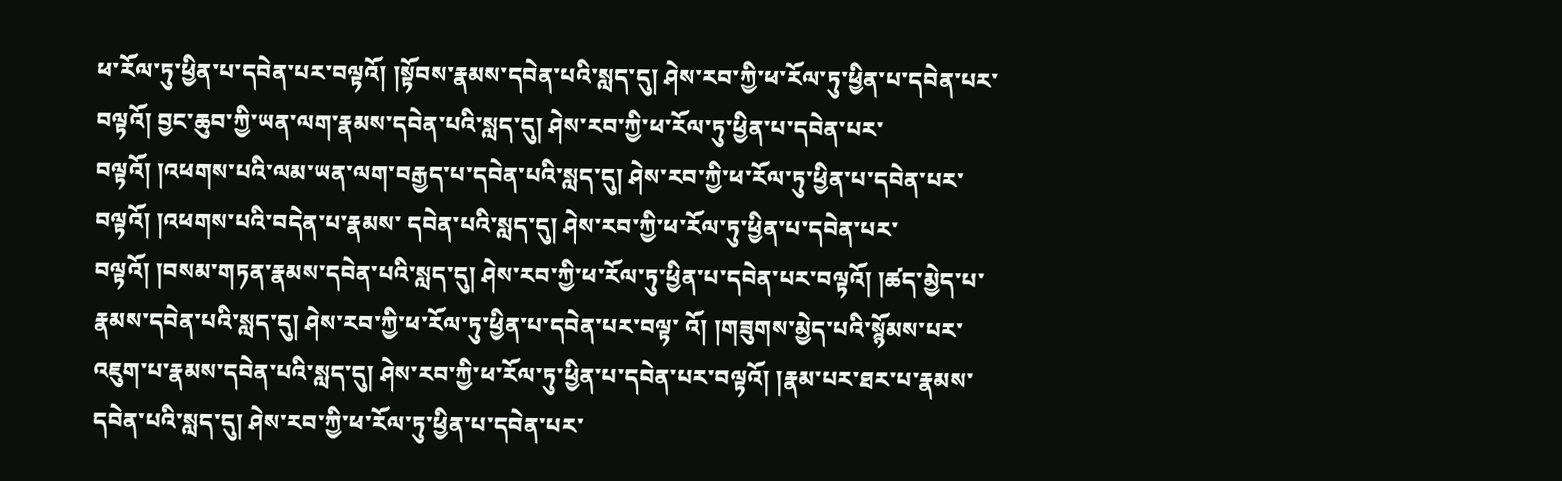ཕ་རོལ་ཏུ་ཕྱིན་པ་དབེན་པར་བལྟའོ། །སྟོབས་རྣམས་དབེན་པའི་སླད་དུ། ཤེས་རབ་ཀྱི་ཕ་རོལ་ཏུ་ཕྱིན་པ་དབེན་པར་བལྟའོ། བྱང་ཆུབ་ཀྱི་ཡན་ལག་རྣམས་དབེན་པའི་སླད་དུ། ཤེས་རབ་ཀྱི་ཕ་རོལ་ཏུ་ཕྱིན་པ་དབེན་པར་བལྟའོ། །འཕགས་པའི་ལམ་ཡན་ལག་བརྒྱད་པ་དབེན་པའི་སླད་དུ། ཤེས་རབ་ཀྱི་ཕ་རོལ་ཏུ་ཕྱིན་པ་དབེན་པར་བལྟའོ། །འཕགས་པའི་བདེན་པ་རྣམས་ དབེན་པའི་སླད་དུ། ཤེས་རབ་ཀྱི་ཕ་རོལ་ཏུ་ཕྱིན་པ་དབེན་པར་བལྟའོ། །བསམ་གཏན་རྣམས་དབེན་པའི་སླད་དུ། ཤེས་རབ་ཀྱི་ཕ་རོལ་ཏུ་ཕྱིན་པ་དབེན་པར་བལྟའོ། །ཚད་མྱེད་པ་རྣམས་དབེན་པའི་སླད་དུ། ཤེས་རབ་ཀྱི་ཕ་རོལ་ཏུ་ཕྱིན་པ་དབེན་པར་བལྟ་ འོ། །གཟུགས་མྱེད་པའི་སྙོམས་པར་འཇུག་པ་རྣམས་དབེན་པའི་སླད་དུ། ཤེས་རབ་ཀྱི་ཕ་རོལ་ཏུ་ཕྱིན་པ་དབེན་པར་བལྟའོ། །རྣམ་པར་ཐར་པ་རྣམས་དབེན་པའི་སླད་དུ། ཤེས་རབ་ཀྱི་ཕ་རོལ་ཏུ་ཕྱིན་པ་དབེན་པར་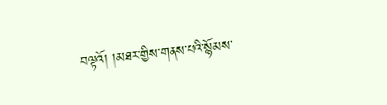བལྟའོ། །མཐར་གྱིས་གནས་པའི་སྙོམས་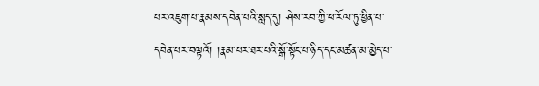པར་འཇུག་པ་རྣམས་དབེན་པའི་སླད་དུ། ཤེས་རབ་ཀྱི་ཕ་རོལ་ཏུ་ཕྱིན་པ་དབེན་པར་བལྟའོ། །རྣམ་པར་ཐར་པའི་སྒོ་སྟོང་པ་ཉིད་དང་མཚན་མ་མྱེད་པ་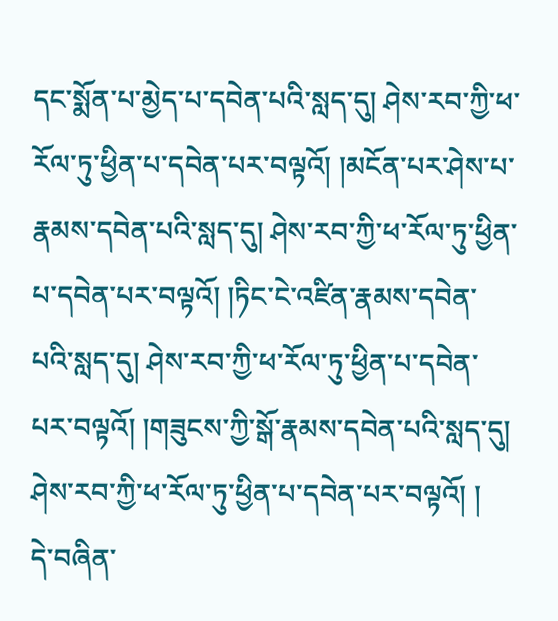དང་སྨོན་པ་མྱེད་པ་དབེན་པའི་སླད་དུ། ཤེས་རབ་ཀྱི་ཕ་རོལ་ཏུ་ཕྱིན་པ་དབེན་པར་བལྟའོ། །མངོན་པར་ཤེས་པ་ རྣམས་དབེན་པའི་སླད་དུ། ཤེས་རབ་ཀྱི་ཕ་རོལ་ཏུ་ཕྱིན་པ་དབེན་པར་བལྟའོ། །ཏིང་ངེ་འཛིན་རྣམས་དབེན་པའི་སླད་དུ། ཤེས་རབ་ཀྱི་ཕ་རོལ་ཏུ་ཕྱིན་པ་དབེན་པར་བལྟའོ། །གཟུངས་ཀྱི་སྒོ་རྣམས་དབེན་པའི་སླད་དུ། ཤེས་རབ་ཀྱི་ཕ་རོལ་ཏུ་ཕྱིན་པ་དབེན་པར་བལྟའོ། །
དེ་བཞིན་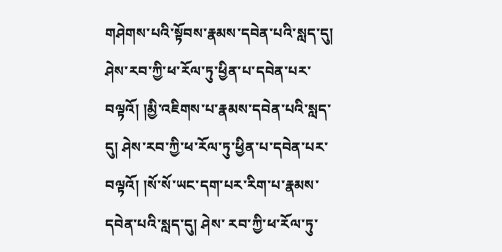གཤེགས་པའི་སྟོབས་རྣམས་དབེན་པའི་སླད་དུ། ཤེས་རབ་ཀྱི་ཕ་རོལ་ཏུ་ཕྱིན་པ་དབེན་པར་བལྟའོ། །མྱི་འཇིགས་པ་རྣམས་དབེན་པའི་སླད་དུ། ཤེས་རབ་ཀྱི་ཕ་རོལ་ཏུ་ཕྱིན་པ་དབེན་པར་བལྟའོ། །སོ་སོ་ཡང་དག་པར་རིག་པ་རྣམས་དབེན་པའི་སླད་དུ། ཤེས་ རབ་ཀྱི་ཕ་རོལ་ཏུ་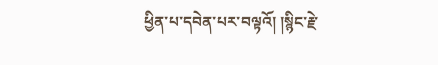ཕྱིན་པ་དབེན་པར་བལྟའོ། །སྙིང་རྗེ་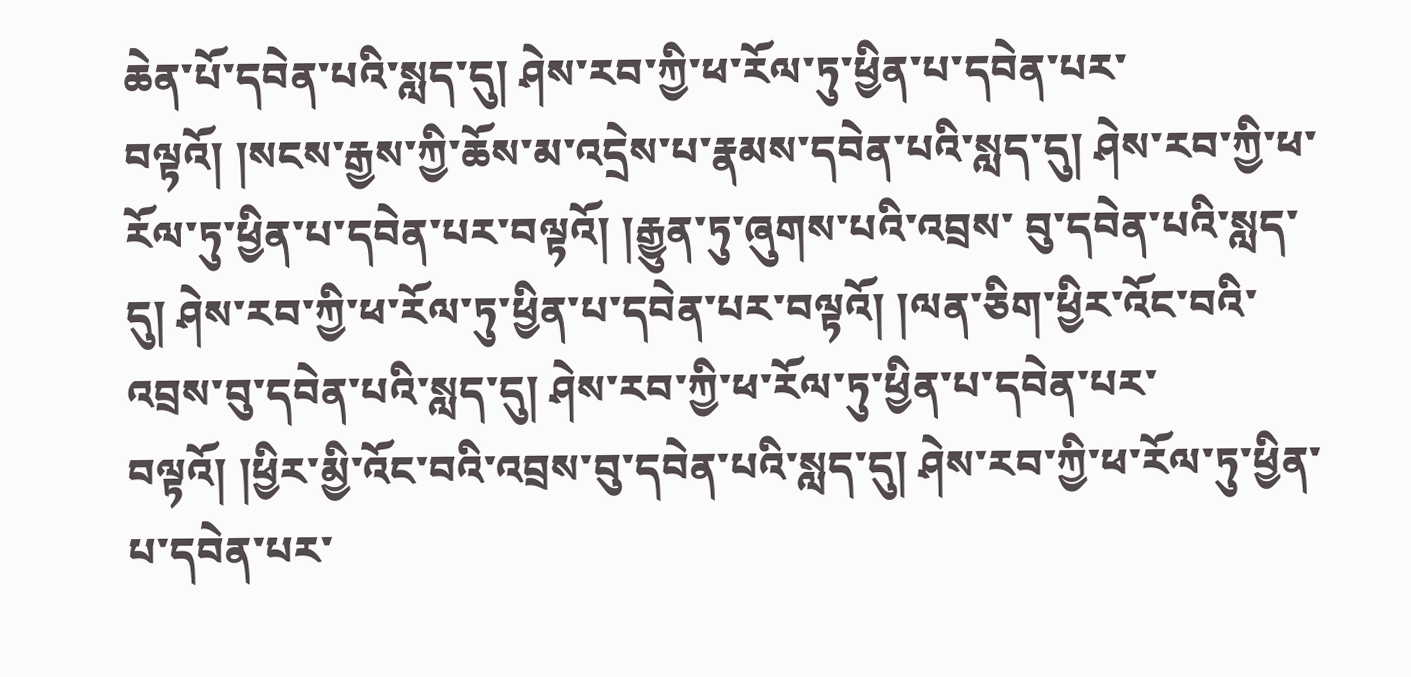ཆེན་པོ་དབེན་པའི་སླད་དུ། ཤེས་རབ་ཀྱི་ཕ་རོལ་ཏུ་ཕྱིན་པ་དབེན་པར་བལྟའོ། །སངས་རྒྱས་ཀྱི་ཆོས་མ་འདྲེས་པ་རྣམས་དབེན་པའི་སླད་དུ། ཤེས་རབ་ཀྱི་ཕ་རོལ་ཏུ་ཕྱིན་པ་དབེན་པར་བལྟའོ། །རྒྱུན་ཏུ་ཞུགས་པའི་འབྲས་ བུ་དབེན་པའི་སླད་དུ། ཤེས་རབ་ཀྱི་ཕ་རོལ་ཏུ་ཕྱིན་པ་དབེན་པར་བལྟའོ། །ལན་ཅིག་ཕྱིར་འོང་བའི་འབྲས་བུ་དབེན་པའི་སླད་དུ། ཤེས་རབ་ཀྱི་ཕ་རོལ་ཏུ་ཕྱིན་པ་དབེན་པར་བལྟའོ། །ཕྱིར་མྱི་འོང་བའི་འབྲས་བུ་དབེན་པའི་སླད་དུ། ཤེས་རབ་ཀྱི་ཕ་རོལ་ཏུ་ཕྱིན་པ་དབེན་པར་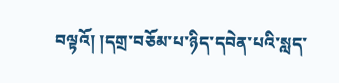བལྟའོ། །དགྲ་བཅོམ་པ་ཉིད་དབེན་པའི་སླད་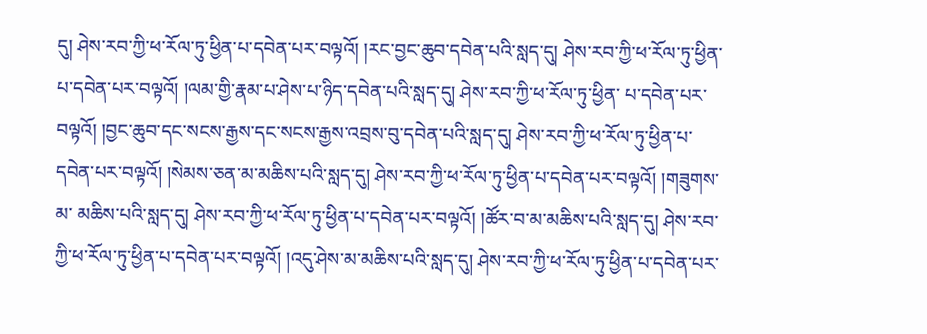དུ། ཤེས་རབ་ཀྱི་ཕ་རོལ་ཏུ་ཕྱིན་པ་དབེན་པར་བལྟའོ། །རང་བྱང་ཆུབ་དབེན་པའི་སླད་དུ། ཤེས་རབ་ཀྱི་ཕ་རོལ་ཏུ་ཕྱིན་པ་དབེན་པར་བལྟའོ། །ལམ་གྱི་རྣམ་པ་ཤེས་པ་ཉིད་དབེན་པའི་སླད་དུ། ཤེས་རབ་ཀྱི་ཕ་རོལ་ཏུ་ཕྱིན་ པ་དབེན་པར་བལྟའོ། །བྱང་ཆུབ་དང་སངས་རྒྱས་དང་སངས་རྒྱས་འབྲས་བུ་དབེན་པའི་སླད་དུ། ཤེས་རབ་ཀྱི་ཕ་རོལ་ཏུ་ཕྱིན་པ་དབེན་པར་བལྟའོ། །སེམས་ཅན་མ་མཆིས་པའི་སླད་དུ། ཤེས་རབ་ཀྱི་ཕ་རོལ་ཏུ་ཕྱིན་པ་དབེན་པར་བལྟའོ། །གཟུགས་མ་ མཆིས་པའི་སླད་དུ། ཤེས་རབ་ཀྱི་ཕ་རོལ་ཏུ་ཕྱིན་པ་དབེན་པར་བལྟའོ། །ཚོར་བ་མ་མཆིས་པའི་སླད་དུ། ཤེས་རབ་ཀྱི་ཕ་རོལ་ཏུ་ཕྱིན་པ་དབེན་པར་བལྟའོ། །འདུ་ཤེས་མ་མཆིས་པའི་སླད་དུ། ཤེས་རབ་ཀྱི་ཕ་རོལ་ཏུ་ཕྱིན་པ་དབེན་པར་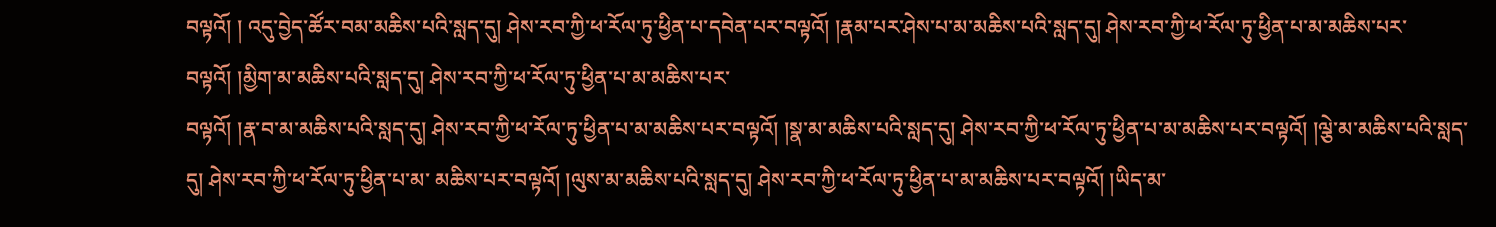བལྟའོ། ། འདུ་བྱེད་ཚོར་བམ་མཆིས་པའི་སླད་དུ། ཤེས་རབ་ཀྱི་ཕ་རོལ་ཏུ་ཕྱིན་པ་དབེན་པར་བལྟའོ། །རྣམ་པར་ཤེས་པ་མ་མཆིས་པའི་སླད་དུ། ཤེས་རབ་ཀྱི་ཕ་རོལ་ཏུ་ཕྱིན་པ་མ་མཆིས་པར་བལྟའོ། །མྱིག་མ་མཆིས་པའི་སླད་དུ། ཤེས་རབ་ཀྱི་ཕ་རོལ་ཏུ་ཕྱིན་པ་མ་མཆིས་པར་
བལྟའོ། །རྣ་བ་མ་མཆིས་པའི་སླད་དུ། ཤེས་རབ་ཀྱི་ཕ་རོལ་ཏུ་ཕྱིན་པ་མ་མཆིས་པར་བལྟའོ། །སྣ་མ་མཆིས་པའི་སླད་དུ། ཤེས་རབ་ཀྱི་ཕ་རོལ་ཏུ་ཕྱིན་པ་མ་མཆིས་པར་བལྟའོ། །ལྕེ་མ་མཆིས་པའི་སླད་དུ། ཤེས་རབ་ཀྱི་ཕ་རོལ་ཏུ་ཕྱིན་པ་མ་ མཆིས་པར་བལྟའོ། །ལུས་མ་མཆིས་པའི་སླད་དུ། ཤེས་རབ་ཀྱི་ཕ་རོལ་ཏུ་ཕྱིན་པ་མ་མཆིས་པར་བལྟའོ། །ཡིད་མ་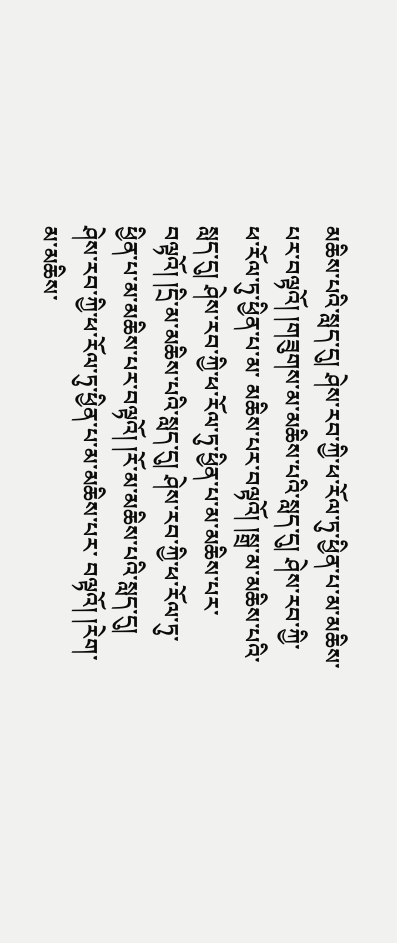མཆིས་པའི་སླད་དུ། ཤེས་རབ་ཀྱི་ཕ་རོལ་ཏུ་ཕྱིན་པ་མ་མཆིས་པར་བལྟའོ། །གཟུགས་མ་མཆིས་པའི་སླད་དུ། ཤེས་རབ་ཀྱི་ཕ་རོལ་ཏུ་ཕྱིན་པ་མ་ མཆིས་པར་བལྟའོ། །སྒྲ་མ་མཆིས་པའི་སླད་དུ། ཤེས་རབ་ཀྱི་ཕ་རོལ་ཏུ་ཕྱིན་པ་མ་མཆིས་པར་བལྟའོ། །དྲི་མ་མཆིས་པའི་སླད་དུ། ཤེས་རབ་ཀྱི་ཕ་རོལ་ཏུ་ཕྱིན་པ་མ་མཆིས་པར་བལྟའོ། །རོ་མ་མཆིས་པའི་སླད་དུ། ཤེས་རབ་ཀྱི་ཕ་རོལ་ཏུ་ཕྱིན་པ་མ་མཆིས་པར་ བལྟའོ། །རེག་མ་མཆིས་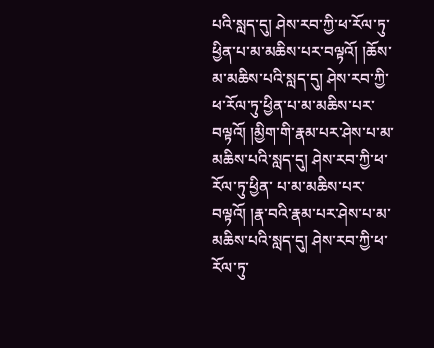པའི་སླད་དུ། ཤེས་རབ་ཀྱི་ཕ་རོལ་ཏུ་ཕྱིན་པ་མ་མཆིས་པར་བལྟའོ། །ཆོས་མ་མཆིས་པའི་སླད་དུ། ཤེས་རབ་ཀྱི་ཕ་རོལ་ཏུ་ཕྱིན་པ་མ་མཆིས་པར་བལྟའོ། །མྱིག་གི་རྣམ་པར་ཤེས་པ་མ་མཆིས་པའི་སླད་དུ། ཤེས་རབ་ཀྱི་ཕ་རོལ་ཏུ་ཕྱིན་ པ་མ་མཆིས་པར་བལྟའོ། །རྣ་བའི་རྣམ་པར་ཤེས་པ་མ་མཆིས་པའི་སླད་དུ། ཤེས་རབ་ཀྱི་ཕ་རོལ་ཏུ་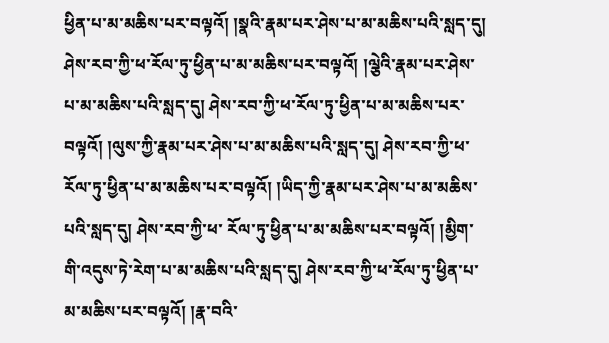ཕྱིན་པ་མ་མཆིས་པར་བལྟའོ། །སྣའི་རྣམ་པར་ཤེས་པ་མ་མཆིས་པའི་སླད་དུ། ཤེས་རབ་ཀྱི་ཕ་རོལ་ཏུ་ཕྱིན་པ་མ་མཆིས་པར་བལྟའོ། །ལྕེའི་རྣམ་པར་ཤེས་ པ་མ་མཆིས་པའི་སླད་དུ། ཤེས་རབ་ཀྱི་ཕ་རོལ་ཏུ་ཕྱིན་པ་མ་མཆིས་པར་བལྟའོ། །ལུས་ཀྱི་རྣམ་པར་ཤེས་པ་མ་མཆིས་པའི་སླད་དུ། ཤེས་རབ་ཀྱི་ཕ་རོལ་ཏུ་ཕྱིན་པ་མ་མཆིས་པར་བལྟའོ། །ཡིད་ཀྱི་རྣམ་པར་ཤེས་པ་མ་མཆིས་པའི་སླད་དུ། ཤེས་རབ་ཀྱི་ཕ་ རོལ་ཏུ་ཕྱིན་པ་མ་མཆིས་པར་བལྟའོ། །མྱིག་གི་འདུས་ཏེ་རེག་པ་མ་མཆིས་པའི་སླད་དུ། ཤེས་རབ་ཀྱི་ཕ་རོལ་ཏུ་ཕྱིན་པ་མ་མཆིས་པར་བལྟའོ། །རྣ་བའི་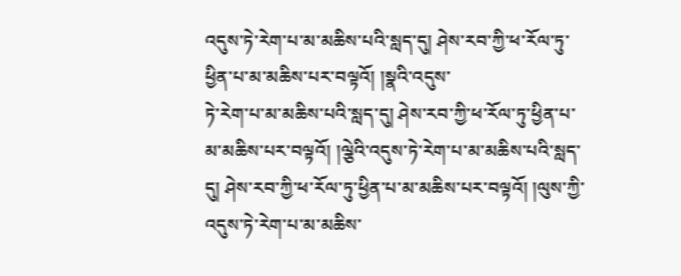འདུས་ཏེ་རེག་པ་མ་མཆིས་པའི་སླད་དུ། ཤེས་རབ་ཀྱི་ཕ་རོལ་ཏུ་ཕྱིན་པ་མ་མཆིས་པར་བལྟའོ། །སྣའི་འདུས་
ཏེ་རེག་པ་མ་མཆིས་པའི་སླད་དུ། ཤེས་རབ་ཀྱི་ཕ་རོལ་ཏུ་ཕྱིན་པ་མ་མཆིས་པར་བལྟའོ། །ལྕེའི་འདུས་ཏེ་རེག་པ་མ་མཆིས་པའི་སླད་དུ། ཤེས་རབ་ཀྱི་ཕ་རོལ་ཏུ་ཕྱིན་པ་མ་མཆིས་པར་བལྟའོ། །ལུས་ཀྱི་འདུས་ཏེ་རེག་པ་མ་མཆིས་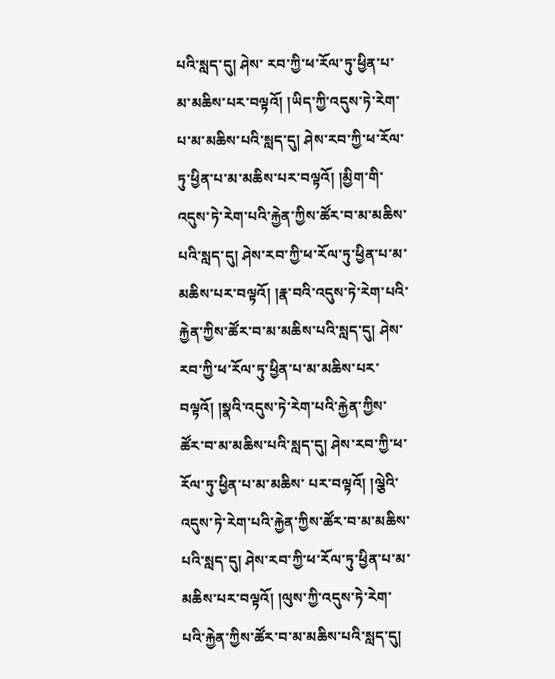པའི་སླད་དུ། ཤེས་ རབ་ཀྱི་ཕ་རོལ་ཏུ་ཕྱིན་པ་མ་མཆིས་པར་བལྟའོ། །ཡིད་ཀྱི་འདུས་ཏེ་རེག་པ་མ་མཆིས་པའི་སླད་དུ། ཤེས་རབ་ཀྱི་ཕ་རོལ་ཏུ་ཕྱིན་པ་མ་མཆིས་པར་བལྟའོ། །མྱིག་གི་འདུས་ཏེ་རེག་པའི་རྐྱེན་ཀྱིས་ཚོར་བ་མ་མཆིས་པའི་སླད་དུ། ཤེས་རབ་ཀྱི་ཕ་རོལ་ཏུ་ཕྱིན་པ་མ་ མཆིས་པར་བལྟའོ། །རྣ་བའི་འདུས་ཏེ་རེག་པའི་རྐྱེན་ཀྱིས་ཚོར་བ་མ་མཆིས་པའི་སླད་དུ། ཤེས་རབ་ཀྱི་ཕ་རོལ་ཏུ་ཕྱིན་པ་མ་མཆིས་པར་བལྟའོ། །སྣའི་འདུས་ཏེ་རེག་པའི་རྐྱེན་ཀྱིས་ཚོར་བ་མ་མཆིས་པའི་སླད་དུ། ཤེས་རབ་ཀྱི་ཕ་རོལ་ཏུ་ཕྱིན་པ་མ་མཆིས་ པར་བལྟའོ། །ལྕེའི་འདུས་ཏེ་རེག་པའི་རྐྱེན་ཀྱིས་ཚོར་བ་མ་མཆིས་པའི་སླད་དུ། ཤེས་རབ་ཀྱི་ཕ་རོལ་ཏུ་ཕྱིན་པ་མ་མཆིས་པར་བལྟའོ། །ལུས་ཀྱི་འདུས་ཏེ་རེག་པའི་རྐྱེན་ཀྱིས་ཚོར་བ་མ་མཆིས་པའི་སླད་དུ།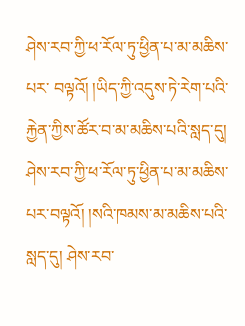ཤེས་རབ་ཀྱི་ཕ་རོལ་ཏུ་ཕྱིན་པ་མ་མཆིས་པར་ བལྟའོ། །ཡིད་ཀྱི་འདུས་ཏེ་རེག་པའི་རྐྱེན་ཀྱིས་ཚོར་བ་མ་མཆིས་པའི་སླད་དུ། ཤེས་རབ་ཀྱི་ཕ་རོལ་ཏུ་ཕྱིན་པ་མ་མཆིས་པར་བལྟའོ། །སའི་ཁམས་མ་མཆིས་པའི་སླད་དུ། ཤེས་རབ་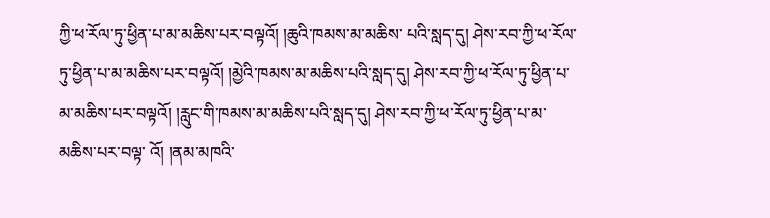ཀྱི་ཕ་རོལ་ཏུ་ཕྱིན་པ་མ་མཆིས་པར་བལྟའོ། །ཆུའི་ཁམས་མ་མཆིས་ པའི་སླད་དུ། ཤེས་རབ་ཀྱི་ཕ་རོལ་ཏུ་ཕྱིན་པ་མ་མཆིས་པར་བལྟའོ། །མྱེའི་ཁམས་མ་མཆིས་པའི་སླད་དུ། ཤེས་རབ་ཀྱི་ཕ་རོལ་ཏུ་ཕྱིན་པ་མ་མཆིས་པར་བལྟའོ། །རླུང་གི་ཁམས་མ་མཆིས་པའི་སླད་དུ། ཤེས་རབ་ཀྱི་ཕ་རོལ་ཏུ་ཕྱིན་པ་མ་མཆིས་པར་བལྟ་ འོ། །ནམ་མཁའི་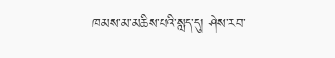ཁམས་མ་མཆིས་པའི་སླད་དུ། ཤེས་རབ་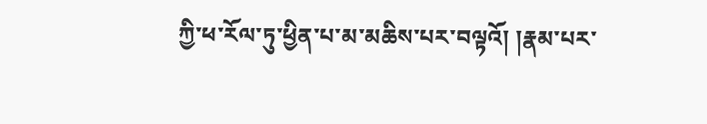ཀྱི་ཕ་རོལ་ཏུ་ཕྱིན་པ་མ་མཆིས་པར་བལྟའོ། །རྣམ་པར་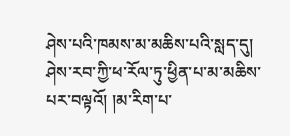ཤེས་པའི་ཁམས་མ་མཆིས་པའི་སླད་དུ། ཤེས་རབ་ཀྱི་ཕ་རོལ་ཏུ་ཕྱིན་པ་མ་མཆིས་པར་བལྟའོ། །མ་རིག་པ་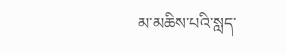མ་མཆིས་པའི་སླད་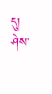དུ། ཤེས་